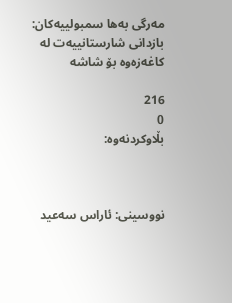مەرگی بەها سمبولییەکان: بازدانی شارستانییەت لە کاغەزەوە بۆ شاشە

216
0
بڵاوکردنەوە:



نووسینی: ئاراس سەعید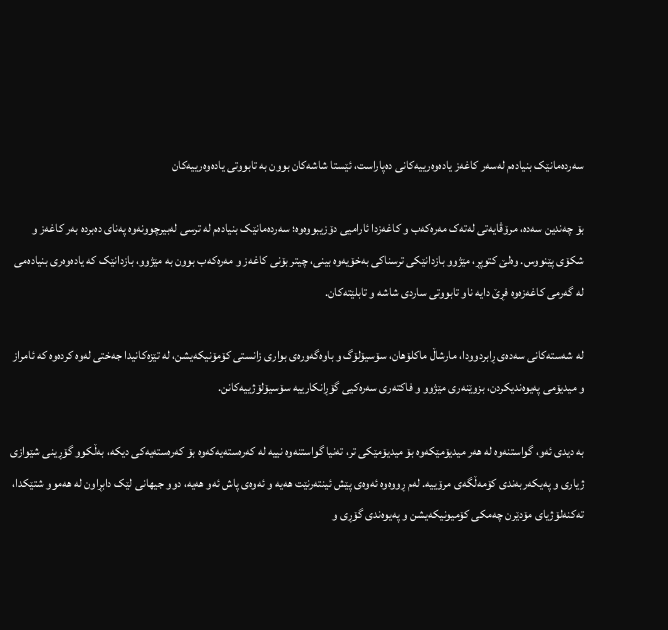سەردەمانێک بنیادەم لەسەر کاغەز یادەوەرییەکانی دەپاراست، ئێستا شاشەکان بوون بە تابووتی یادەوەرییەکان

بۆ چەندین سەدە، مرۆڤایەتی لەتەک مەرەکەب و کاغەزدا ئارامیی دۆزیبووەوە؛ سەردەمانێک بنیادەم لە ترسی لەبیرچوونەوە پەنای دەبردە بەر کاغەز و شکۆی پێنووس. وەلێ کتوپڕ، مێژوو بازدانێکی ترسناکی بەخۆیەوە بینی، چیتر بۆنی کاغەز و مەرەکەب بوون بە مێژوو، بازدانێک کە یادەوەری بنیادەمی لە گەرمی کاغەزەوە فڕێ دایە ناو تابووتی ساردی شاشە و تابلێتەکان.

لە شەستەکانی سەدەی ڕابردوودا، مارشاڵ ماکلۆهان، سۆسیۆلۆگ و باوەگەورەی بواری زانستی کۆمۆنیکەیشن، لە تێزەکانیدا جەختی لەوە کردەوە کە ئامراز و میدیۆمی پەیوەندیکردن، بزوێنەری مێژوو و فاکتەری سەرەکیی گۆڕانکارییە سۆسیۆلۆژییەکانن.

بە دیدی ئەو، گواستنەوە لە هەر میدیۆمێکەوە بۆ میدیۆمێکی تر، تەنیا گواستنەوە نییە لە کەرەستەیەکەوە بۆ کەرەستەیەکی دیکە، بەڵکوو گۆڕینی شێوازی ژیاری و پەیکەربەندی کۆمەڵگەی مرۆییە. لەم ڕووەوە ئەوەی پێش ئینتەرنێت هەیە و ئەوەی پاش ئەو هەیە، دوو جیهانی لێک دابڕاون لە هەموو شتێکدا، تەکنەلۆژیای مۆدێرن چەمکی کۆمیونیکەیشن و پەیوەندی گۆڕی و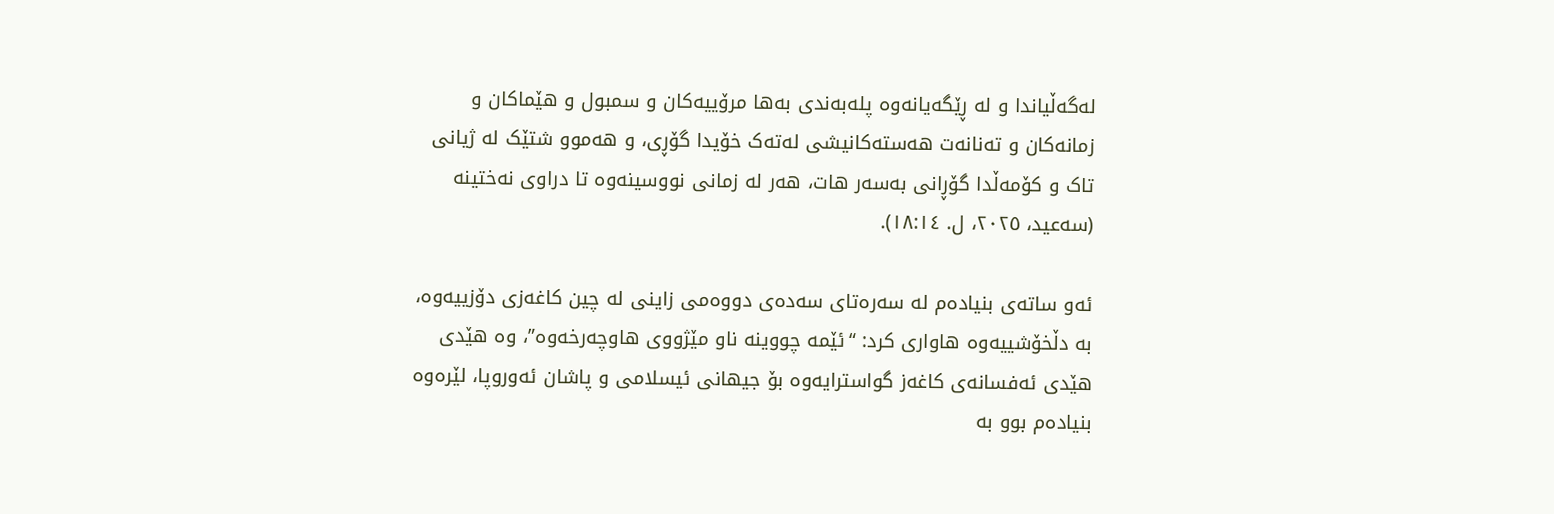لەگەڵیاندا و لە ڕێگەیانەوە پلەبەندی بەها مرۆییەکان و سمبول و هێماکان و زمانەکان و تەنانەت هەستەکانیشی لەتەک خۆیدا گۆڕی، و هەموو شتێک لە ژیانی تاک و کۆمەڵدا گۆڕانی بەسەر هات، هەر لە زمانی نووسینەوە تا دراوی نەختینە (سەعید، ٢٠٢٥، ل. ١٨:۱٤).

ئەو ساتەی بنیادەم لە سەرەتای سەدەی دووەمی زاینی لە چین کاغەزی دۆزییەوە، بە دڵخۆشییەوە هاواری کرد: “ئێمە چووینە ناو مێژووی هاوچەرخەوە”، وە هێدی هێدی ئەفسانەی کاغەز گواسترایەوە بۆ جیهانی ئیسلامی و پاشان ئەوروپا، لێرەوە بنیادەم بوو بە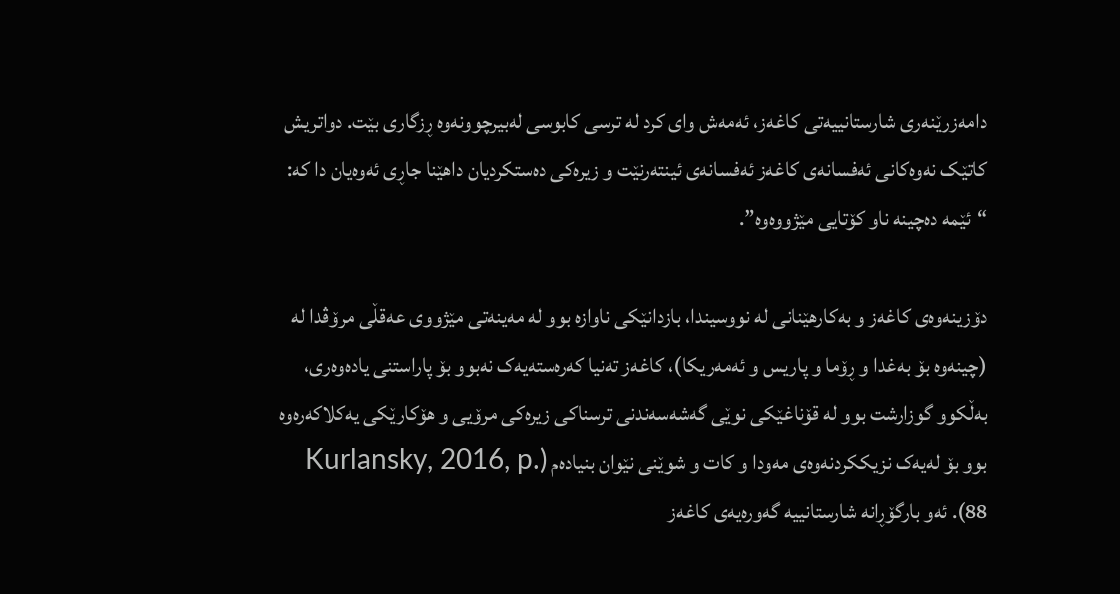دامەزرێنەری شارستانییەتی کاغەز، ئەمەش وای کرد لە ترسی کابوسی لەبیرچوونەوە ڕزگاری بێت. دواتریش کاتێک نەوەکانی ئەفسانەی کاغەز ئەفسانەی ئینتەرنێت و زیرەکی دەستکردیان داهێنا جاڕی ئەوەیان دا کە: “ئێمە دەچینە ناو کۆتایی مێژووەوە”.

دۆزینەوەی کاغەز و بەکارهێنانی لە نووسیندا، بازدانێکی ناوازە بوو لە مەینەتی مێژووی عەقڵی مرۆڤدا لە (چینەوە بۆ بەغدا و ڕۆما و پاریس و ئەمەریکا)، کاغەز تەنیا کەرەستەیەک نەبوو بۆ پاراستنی یادەوەری، بەڵکوو گوزارشت بوو لە قۆناغێکی نوێی گەشەسەندنی ترسناکی زیرەکی مرۆیی و هۆکارێکی یەکلاکەرەوە بوو بۆ لەیەک نزیککردنەوەی مەودا و کات و شوێنی نێوان بنیادەم (Kurlansky, 2016, p. 88). ئەو بارگۆڕانە شارستانییە گەورەیەی کاغەز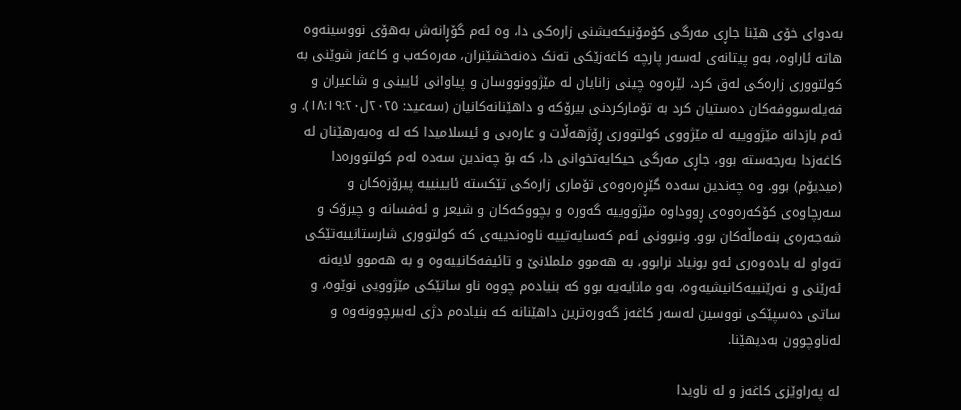بەدوای خۆی هێنا جاڕی مەرگی کۆمۆنیکەیشنی زارەکی دا، وە ئەم گۆڕانەش بەهۆی نووسینەوە هاتە ئاراوە، بەو پیتانەی لەسەر پارچە کاغەزێکی تەنک دەنەخشێنران، مەرەکەب و کاغەز شوێنی بە کولتووری زارەکی لەق کرد، لێرەوە چینی زانایان لە مێژوونووسان و پیاوانی ئایینی و شاعیران و فەیلەسووفەکان دەستیان کرد بە تۆمارکردنی بیرۆکە و داهێنانەکانیان (سەعید: ۲۰۲٥ل۱٨:۱۹:۲۰). و ئەم بازدانە مێژووییە لە مێژووی کولتووری ڕۆژهەڵات و عارەبی و ئیسلامیدا کە لە وەبەرهێنان لە کاغەزدا بەرجەستە بوو، جاڕی مەرگی حیکایەتخوانی دا، کە بۆ چەندین سەدە لەم کولتوورەدا (میدیۆم) بوو. وە چەندین سەدە گێڕەرەوەی تۆماری زارەکی تێکستە ئایینییە پیرۆزەکان و سەرچاوەی کۆکەرەوەی ڕووداوە مێژووییە گەورە و بچووکەکان و شیعر و ئەفسانە و چیرۆک و شەجەرەی بنەماڵەکان بوو. ونبوونی ئەم کەسایەتییە ناوەندییەی کە کولتووری شارستانییەتێکی تەواو لە یادەوەری ئەو بونیاد نرابوو، بە هەموو ململانێ و تائیفەکانییەوە و بە هەموو لایەنە ئەرێنی و نەرێنییەکانیشیەوە، بەو مانایەیە بوو کە بنیادەم چووە ناو ساتێکی مێژوویی نوێوە، و ساتی دەسپێکی نووسین لەسەر کاغەز گەورەترین داهێنانە کە بنیادەم دژی لەبیرچوونەوە و لەناوچوون بەدیهێنا.

لە پەراوێزی کاغەز و لە ناویدا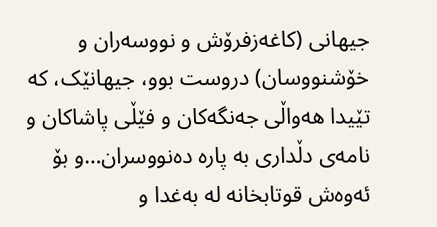جیهانی (کاغەزفرۆش و نووسەران و خۆشنووسان) دروست بوو، جیهانێک، کە تێیدا هەواڵی جەنگەکان و فێڵی پاشاکان و نامەی دڵداری بە پارە دەنووسران…و بۆ ئەوەش قوتابخانە لە بەغدا و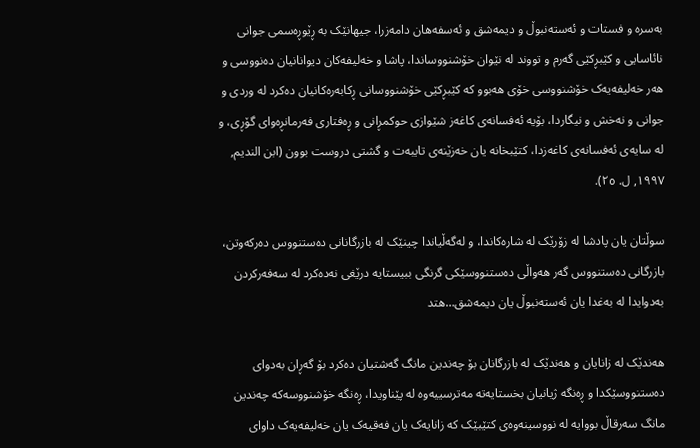بەسرە و فستات و ئەستەنبوڵ و دیمەشق و ئەسفەهان دامەزرا، جیهانێک بە ڕێوڕەسمی جوانی نائاسایی و کێبڕکێی گەرم و تووند لە نێوان خۆشنووساندا، پاشا و خەلیفەکان دیوانانیان دەنووسی و هەر خەلیفەیەک خۆشنووسی خۆی هەبوو کە کێبڕکێی خۆشنووسانی ڕکابەرەکانیان دەکرد لە وردی و جوانی و نەخش و نیگاردا، بۆیە ئەفسانەی کاغەز شێوازی حوکمڕانی و ڕەفتاری فەرمانڕەوای گۆڕی، و لە سایەی ئەفسانەی کاغەزدا، کتێبخانە یان خەزێنەی تایبەت و گشتی دروست بوون (ابن النديم, ١٩٩٧, ل. ٢٥).

سوڵتان یان پادشا لە زۆرێک لە شارەکاندا، و لەگەڵیاندا چینێک لە بازرگانانی دەستنووس دەرکەوتن، بازرگانی دەستنووس گەر هەواڵی دەستنووسێکی گرنگی ببیستایە درێغی نەدەکرد لە سەفەرکردن بەدوایدا لە بەغدا یان ئەستەنبوڵ یان دیمەشق…هتد

هەندێک لە زانایان و هەندێک لە بازرگانان بۆ چەندین مانگ گەشتیان دەکرد بۆ گەڕان بەدوای دەستنووسێکدا و ڕەنگە ژیانیان بخستایەتە مەترسییەوە لە پێناویدا، ڕەنگە خۆشنووسەکە چەندین مانگ سەرقاڵ بووایە لە نووسینەوەی کتێبێک کە زانایەک یان فەقیەک یان خەلیفەیەک داوای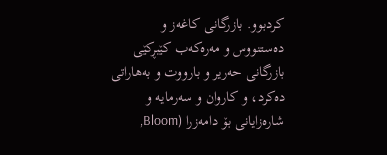کردبوو. بازرگانی کاغەز و دەستنووس و مەرەکەب کێبڕکێی بازرگانی حەریر و بارووت و بەهاراتی دەکرد، و کاروان و سەرمایە و شارەزایانی بۆ دامەزرا (Bloom,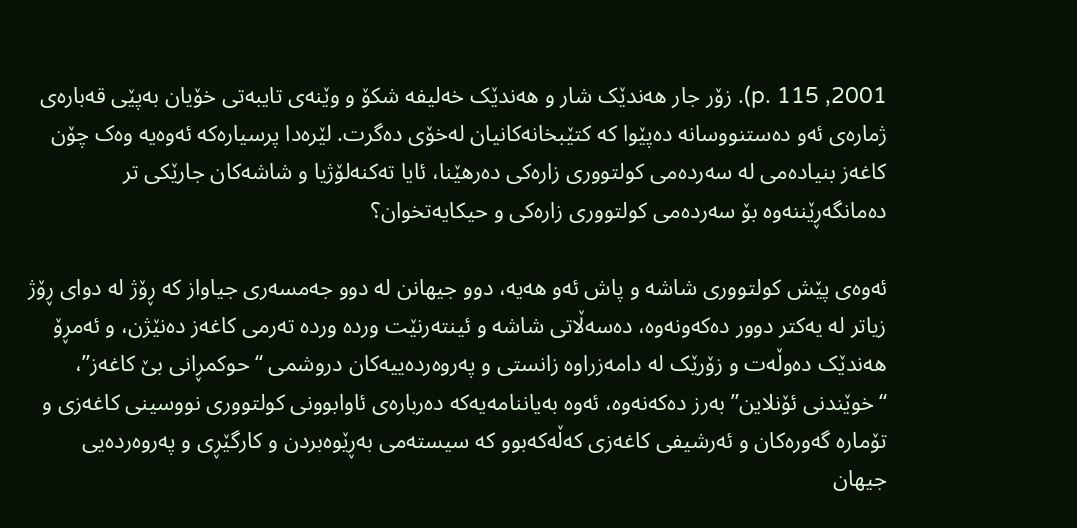2001, p. 115). زۆر جار هەندێک شار و هەندێک خەلیفە شکۆ و وێنەی تایبەتی خۆیان بەپێی قەبارەی ژمارەی ئەو دەستنووسانە دەپێوا کە کتێبخانەکانیان لەخۆی دەگرت. لێرەدا پرسیارەکە ئەوەیە وەک چۆن کاغەز بنیادەمی لە سەردەمی کولتووری زارەکی دەرهێنا، ئایا تەکنەلۆژیا و شاشەکان جارێکی تر دەمانگەڕێننەوە بۆ سەردەمی کولتووری زارەکی و حیکایەتخوان؟

ئەوەی پێش کولتووری شاشە و پاش ئەو هەیە، دوو جیهانن لە دوو جەمسەری جیاواز کە ڕۆژ لە دوای ڕۆژ زیاتر لە یەکتر دوور دەکەونەوە، دەسەڵاتی شاشە و ئینتەرنێت وردە وردە تەرمی کاغەز دەنێژن، و ئەمڕۆ هەندێک دەوڵەت و زۆرێک لە دامەزراوە زانستی و پەروەردەییەکان دروشمی “حوکمڕانی بێ کاغەز”، “خوێندنی ئۆنلاین” بەرز دەکەنەوە، ئەوە بەیاننامەیەکە دەربارەی ئاوابوونی کولتووری نووسینی کاغەزی و تۆمارە گەورەکان و ئەرشیفی کاغەزی کەڵەکەبوو کە سیستەمی بەڕێوەبردن و کارگێڕی و پەروەردەیی جیهان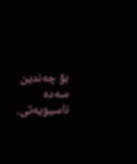بۆ چەندین سەدە ناسیویەتی.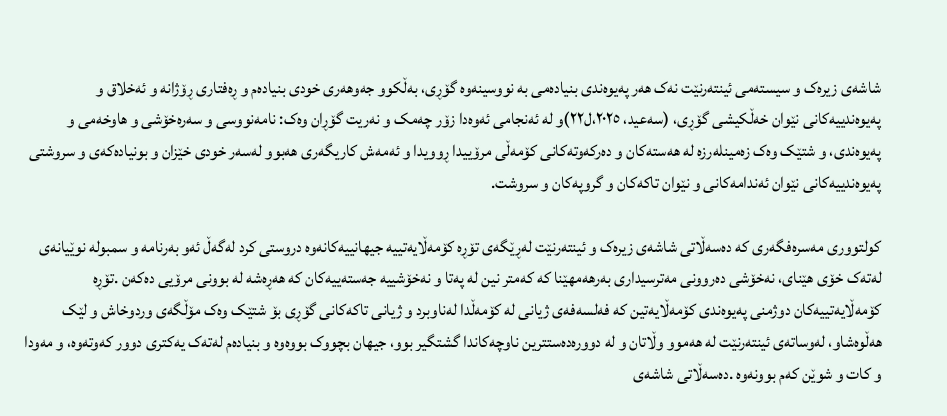شاشەی زیرەک و سیستەمی ئینتەرنێت نەک هەر پەیوەندی بنیادەمی بە نووسینەوە گۆڕی، بەڵکوو جەوهەری خودی بنیادەم و ڕەفتاری ڕۆژانە و ئەخلاق و پەیوەندییەکانی نێوان خەڵکیشی گۆڕی، (سەعید، ۲۰۲٥،ل۲۲)و لە ئەنجامی ئەوەدا زۆر چەمک و نەریت گۆڕان وەک: نامەنووسی و سەرەخۆشی و هاوخەمی و پەیوەندی، و شتێک وەک زەمینلەرزە لە هەستەکان و دەرکەوتەکانی کۆمەڵی مرۆییدا ڕوویدا و ئەمەش کاریگەری هەبوو لەسەر خودی خێزان و بونیادەکەی و سروشتی پەیوەندییەکانی نێوان ئەندامەکانی و نێوان تاکەکان و گروپەکان و سروشت.

کولتووری مەسرەفگەری کە دەسەڵاتی شاشەی زیرەک و ئینتەرنێت لەڕێگەی تۆڕە کۆمەڵایەتییە جیهانییەکانەوە دروستی کرد لەگەڵ ئەو بەرنامە و سمبولە نوێیانەی لەتەک خۆی هێنای، نەخۆشی دەروونی مەترسیداری بەرهەمهێنا کە کەمتر نین لە پەتا و نەخۆشییە جەستەییەکان کە هەڕەشە لە بوونی مرۆیی دەکەن .تۆڕە کۆمەڵایەتییەکان دوژمنی پەیوەندی کۆمەڵایەتین کە فەلسەفەی ژیانی لە کۆمەڵدا لەناوبرد و ژیانی تاکەکانی گۆڕی بۆ شتێک وەک مۆڵگەی وردوخاش و لێک هەڵوەشاو، لەوساتەی ئینتەرنێت لە هەموو وڵاتان و لە دوورەدەستترین ناوچەکاندا گشتگیر بوو، جیهان بچووک بووەوە و بنیادەم لەتەک یەکتری دوور کەوتەوە، و مەودا و کات و شوێن کەم بوونەوە .دەسەڵاتی شاشەی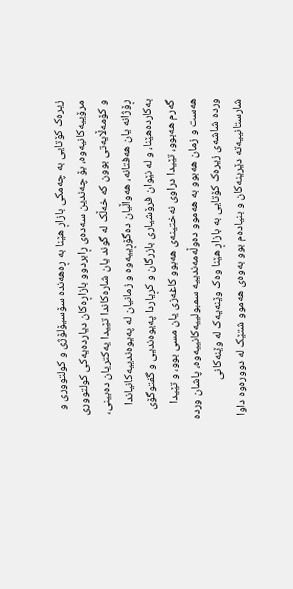زیرەک کۆتایی بە چەمکی بازاڕ هێنا بە ڕەهەندە سۆسیۆلۆژی و کولتووری و مرۆییەکانیەوە، بۆ چەندین سەدەی ڕابردوو بازاڕەکان دیاردەیەکی کولتووری و کۆمەڵایەتی بوون کە خەڵک لە گوند یان شارەکاندا تێیدا یەکتریان دەبینی، ڕۆژانە یان هەفتانە، هەواڵیان دەگۆڕییەوە و زمانیان لە پەیوەندییەکانیاندا بەکاردەهێنا، و لە نێوان فرۆشیاری بازرگان و کڕیاردا پەیوەندیی و گفتوگۆی گەرم هەبوو، تێیدا دراوی نەختینەی هەبوو کاغەزی یان مسی بوو، و تێیدا هەست و زمان هەبوو بە هەموو دەوڵەمەندییە سمبولییەکانییەوە، پاشان وردە وردە شاشەی زیرەک کۆتایی بە بازاڕ هێنا وەک وێنەیەک لە وێنەکانی شارستانییەتە دێرینەکان و بنیادەم بوو بەوەی هەموو شتێک لە دوورەوە داوا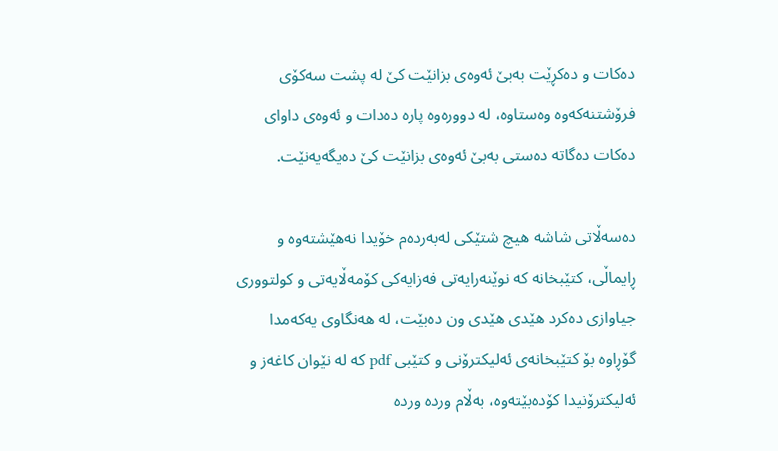دەکات و دەکڕێت بەبێ ئەوەی بزانێت کێ لە پشت سەکۆی فرۆشتنەکەوە وەستاوە، لە دوورەوە پارە دەدات و ئەوەی داوای دەکات دەگاتە دەستی بەبێ ئەوەی بزانێت کێ دەیگەیەنێت.

دەسەڵاتی شاشە هیچ شتێکی لەبەردەم خۆیدا نەهێشتەوە و ڕایماڵی، کتێبخانە کە نوێنەرایەتی فەزایەکی کۆمەڵایەتی و کولتووری جیاوازی دەکرد هێدی هێدی ون دەبێت، لە هەنگاوی یەکەمدا گۆڕاوە بۆ کتێبخانەی ئەلیکترۆنی و کتێبی pdf کە لە نێوان کاغەز و ئەلیکترۆنیدا کۆدەبێتەوە، بەڵام وردە وردە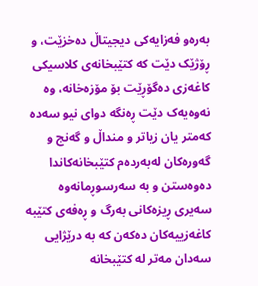بەرەو فەزایەکی دیجیتاڵ دەخزێت، و ڕۆژێک دێت کە کتێبخانەی کلاسیکی کاغەزی دەگۆڕێت بۆ مۆزەخانە، وە  نەوەیەک دێت ڕەنگە دوای نیو سەدە کەمتر یان زیاتر و منداڵ و گەنج و گەورەکان لەبەردەم کتێبخانەکاندا دەوەستن و بە سەرسوڕمانەوە سەیری ڕیزەکانی بەرگ و ڕەفەی کتێبە کاغەزییەکان دەکەن کە بە درێژایی سەدان مەتر لە کتێبخانە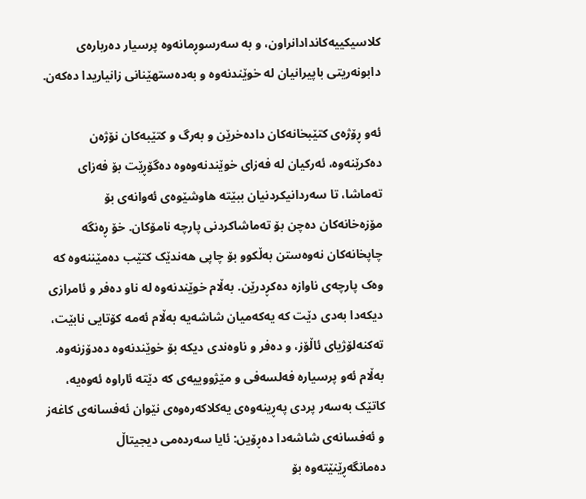کلاسیکییەکاندادانراون، و بە سەرسوڕمانەوە پرسیار دەربارەی دابونەریتی باپیرانیان لە خوێندنەوە و بەدەستهێنانی زانیاریدا دەکەن.

ئەو ڕۆژەی کتێبخانەکان دادەخرێن و بەرگ و کتێبەکان نۆژەن دەکرێنەوە، ئەرکیان لە فەزای خوێندنەوەوە دەگۆڕێت بۆ فەزای تەماشا، تا سەردانیکردنیان ببێتە هاوشێوەی ئەوانەی بۆ مۆزەخانەکان دەچن بۆ تەماشاکردنی پارچە نامۆکان. خۆ ڕەنگە چاپخانەکان نەوەستن بەڵکوو بۆ چاپی هەندێک کتێب دەمێننەوە کە وەک پارچەی ناوازە دەکڕدرێن. بەڵام خوێندنەوە لە ناو دەفر و ئامرازی دیکەدا بەدی دێت کە یەکەمیان شاشەیە بەڵام ئەمە کۆتایی نابێت، تەکنەلۆژیای ئاڵۆز، و دەفر و ناوەندی دیکە بۆ خوێندنەوە دەدۆزنەوە. بەڵام ئەو پرسیارە فەلسەفی و مێژووییەی کە دێتە ئاراوە ئەوەیە، کاتێک بەسەر پردی پەڕینەوەی یەکلاکەرەوەی نێوان ئەفسانەی کاغەز و ئەفسانەی شاشەدا دەڕۆین: ئایا سەردەمی دیجیتاڵ دەمانگەڕێنێتەوە بۆ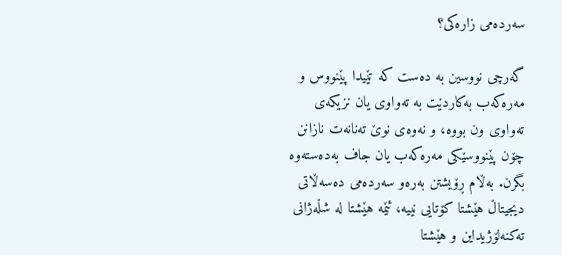سەردەمی زارەکی؟

گەرچی نووسین بە دەست کە تێیدا پێنووس و مەرەکەب بەکاردێت بە تەواوی یان نزیکەی تەواوی ون بووە، و نەوەی نوێ تەنانەت نازانن چۆن پێنووسێکی مەرەکەب یان جاف بەدەستەوە بگرن. بەڵام ڕۆیشتن بەرەو سەردەمی دەسەڵاتی دیجیتاڵ هێشتا کۆتایی نییە، ئێمە هێشتا لە شڵەژانی تەکنەلۆژیداین و هێشتا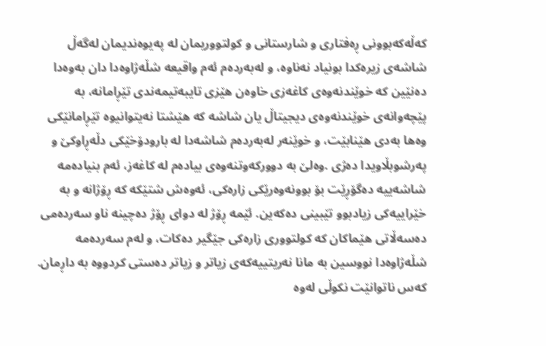کەڵەکەبوونی ڕەفتاری و شارستانی و کولتووریمان لە پەیوەندیمان لەگەڵ شاشەی زیرەکدا بونیاد نەناوە، و لەبەردەم ئەم واقیعە شڵەژاوەدا دان بەوەدا دەنێین کە خوێندنەوەی کاغەزی خاوەن هێزی تایبەتیمەندی تێڕامانە، بە پێچەوانەی خوێندنەوەی دیجیتاڵ یان شاشە کە هێشتا نەیتوانیوە تێڕامانێکی وەها بەدی هێنابێت، و خوێنەر لەبەردەم شاشەدا لە بارودۆخێکی دڵەڕاوکێ و پەرشوبڵاویدا دەژی .وەلێ بە دوورکەوتنەوەی بیادەم لە کاغەز، ئەم بنیادەمە شاشەییە دەگۆڕێت بۆ بوونەوەرێکی زارەکی، ئەوەش شتێکە کە ڕۆژانە و بە خێراییەکی زیادبوو تێبینی دەکەین. ئێمە ڕۆژ لە دوای ڕۆژ دەچینە ناو سەردەمی دەسەڵاتی هێماکان کە کولتووری زارەکی جێگیر دەکات، و لەم سەردەمە شڵەژاوەدا نووسین بە مانا نەریتییەکەی زیاتر و زیاتر دەستی کردووە بە داڕمان. کەس ناتوانێت نکوڵی لەوە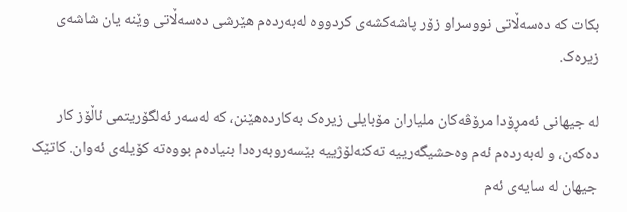بکات کە دەسەڵاتی نووسراو زۆر پاشەکشەی کردووە لەبەردەم هێرشی دەسەڵاتی وێنە یان شاشەی زیرەک.

لە جیهانی ئەمڕۆدا مرۆڤەکان ملیاران مۆبایلی زیرەک بەکاردەهێنن، کە لەسەر ئەلگۆریتمی ئاڵۆز کار دەکەن، و لەبەردەم ئەم وەحشیگەرییە تەکنەلۆژییە بێسەروبەرەدا بنیادەم بووەتە کۆیلەی ئەوان. کاتێک جیهان لە سایەی ئەم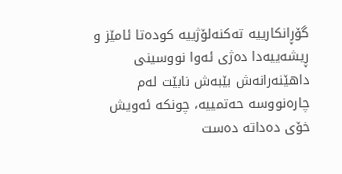گۆڕانکارییە تەکنەلۆژییە کودەتا ئامێز و ڕیشەییەدا دەژی ئەوا نووسینی داهێنەرانەش بێبەش نابێت لەم چارەنووسە حەتمییە، چونکە ئەویش خۆی دەداتە دەست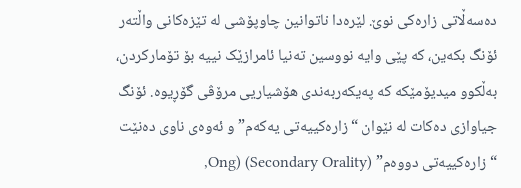دەسەڵاتی زارەکی نوێ. لێرەدا ناتوانین چاوپۆشی لە تێزەکانی واڵتەر ئۆنگ بکەین، کە پێی وایە نووسین تەنیا ئامرازێک نییە بۆ تۆمارکردن، بەڵکوو میدیۆمێکە کە پەیکەربەندی هۆشیاریی مرۆڤی گۆڕیوە. ئۆنگ جیاوازی دەکات لە نێوان “زارەکییەتی یەکەم” و ئەوەی ناوی دەنێت “زارەکییەتی دووەم” (Secondary Orality) (Ong,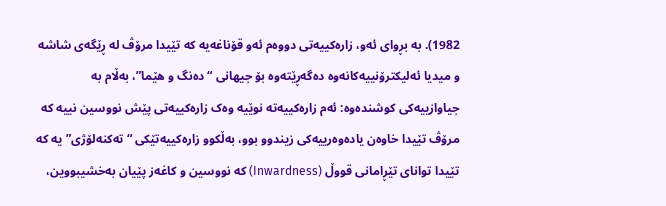1982). بە بڕوای ئەو، زارەکییەتی دووەم ئەو قۆناغەیە کە تێیدا مرۆڤ لە ڕێگەی شاشە و میدیا ئەلیکترۆنییەکانەوە دەگەڕێتەوە بۆ جیهانی “دەنگ و هێما”، بەڵام بە جیاوازییەکی کوشندەوە: ئەم زارەکییەتە نوێیە وەک زارەکییەتی پێش نووسین نییە کە مرۆڤ تێیدا خاوەن یادەوەرییەکی زیندوو بوو، بەڵکوو زارەکییەتێکی “تەکنەلۆژی”یە کە تێیدا توانای تێڕامانی قووڵ (Inwardness) کە نووسین و کاغەز پێیان بەخشیبووین،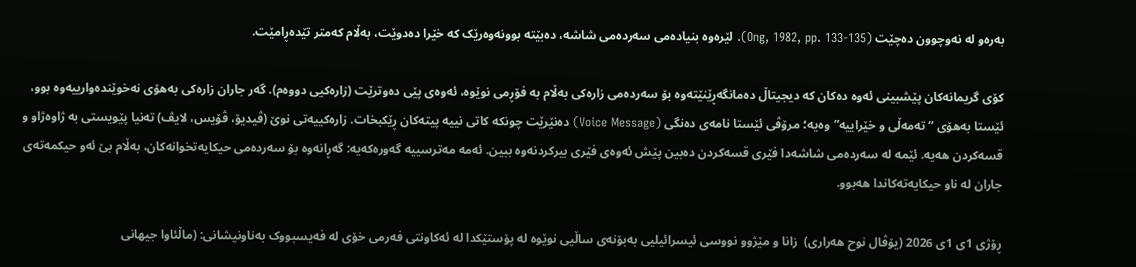بەرەو لە نەوچوون دەچێت (Ong, 1982, pp. 133-135). لێرەوە بنیادەمی سەردەمی شاشە، دەبێتە بوونەوەرێک کە خێرا دەدوێت، بەڵام کەمتر تێدەڕامێت.

کۆی گریمانەکان پێشبینی ئەوە دەکان کە دیجیتاڵ دەمانگەڕێنێتەوە بۆ سەردەمی زارەکی بەڵام بە فۆڕمی نوێوە، ئەوەی پێی دەوترێت (زارەکیی دووەم). گەر جاران زارەکی بەهۆی نەخوێندەوارییەوە بوو، ئێستا بەهۆی “تەمەڵی و خێراییە”وەیە؛ مرۆڤی ئێستا نامەی دەنگی (Voice Message) دەنێرێت چونکە کاتی نییە پیتەکان ڕێکبخات. زارەکییەتی نوێ (ڤیدیۆ، ڤۆیس، لایڤ) تەنیا پێویستی بە ژاوەژاو و قسەکردن هەیە. ئێمە لە سەردەمی شاشەدا فێری قسەکردن دەبین پێش ئەوەی فێری بیرکردنەوە ببین. ئەمە مەترسییە گەورەکەیە: گەڕانەوە بۆ سەردەمی حیکایەتخوانەکان، بەڵام بێ ئەو حیکمەتەی جاران لە ناو حیکایەتەکاندا هەبوو.

ڕۆژی 1ی 1ی 2026 (یۆڤال نوح هەراری)  زانا و مێژوو نووسی ئیسرائیلیی بەبۆنەی ساڵیی نوێوە لە پۆستێکدا لە ئەکاونتی فەرمی خۆی لە فەیسبووک بەناونیشانی: (ماڵئاوا جیهانی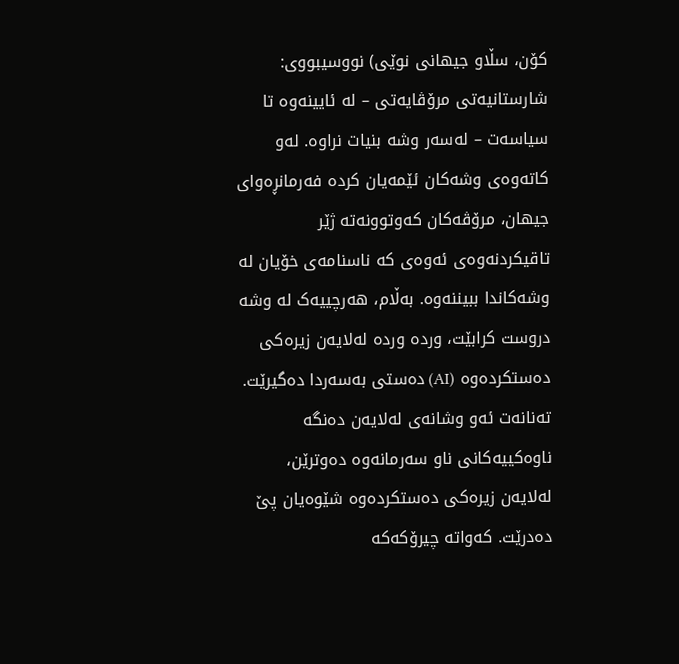کۆن، سڵاو جیهانی نوێی) نووسیبووی: شارستانیەتی مرۆڤایەتی – لە ئایینەوە تا سیاسەت – لەسەر وشە بنیات نراوە. لەو کاتەوەی وشەکان ئێمەیان کردە فەرمانڕەوای جیهان، مرۆڤەکان کەوتوونەتە ژێر تاقیکردنەوەی ئەوەی کە ناسنامەی خۆیان لە وشەکاندا ببیننەوە. بەڵام، هەرچییەک لە وشە دروست کرابێت، وردە وردە لەلایەن زیرەکی دەستکردەوە (AI) دەستی بەسەردا دەگیرێت. تەنانەت ئەو وشانەی لەلایەن دەنگە ناوەکییەکانی ناو سەرمانەوە دەوترێن، لەلایەن زیرەکی دەستکردەوە شێوەیان پێ دەدرێت. کەواتە چیرۆکەکە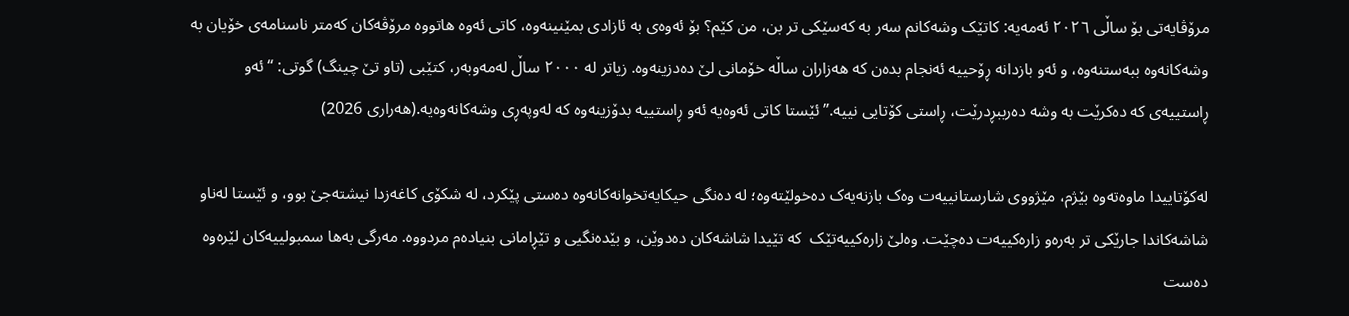مرۆڤایەتی بۆ ساڵی ٢٠٢٦ ئەمەیە: کاتێک وشەکانم سەر بە کەسێکی تر بن، من کێم؟ بۆ ئەوەی بە ئازادی بمێنینەوە، کاتی ئەوە هاتووە مرۆڤەکان کەمتر ناسنامەی خۆیان بە وشەکانەوە ببەستنەوە، و ئەو بازدانە ڕۆحییە ئەنجام بدەن کە هەزاران ساڵە خۆمانی لێ دەدزینەوە. زیاتر لە ٢٠٠٠ ساڵ لەمەوبەر، کتێبی (تاو تێ چینگ) گوتی: “ئەو ڕاستییەی کە دەکرێت بە وشە دەرببڕدرێت، ڕاستی کۆتایی نییە.” ئێستا کاتی ئەوەیە ئەو ڕاستییە بدۆزینەوە کە لەوپەڕی وشەکانەوەیە.(هەراری 2026)

لەکۆتاییدا ماوەتەوە بێژم، مێژووی شارستانییەت وەک بازنەیەک دەخولێتەوە؛ لە دەنگی حیکایەتخوانەکانەوە دەستی پێکرد، لە شکۆی کاغەزدا نیشتەجێ بوو، و ئێستا لەناو شاشەکاندا جارێکی تر بەرەو زارەکییەت دەچێت. وەلێ زارەکییەتێک  کە تێیدا شاشەکان دەدوێن، و بێدەنگیی و تێڕامانی بنیادەم مردووە. مەرگی بەها سمبولییەکان لێرەوە دەست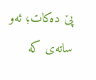پێ دەکات؛ ئەو ساتەی کە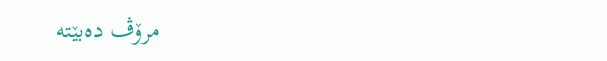مرۆڤ دەبێتە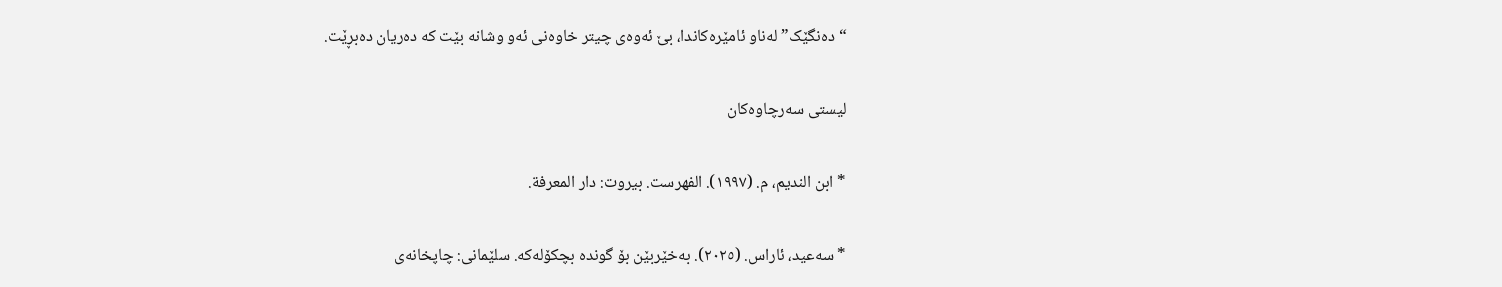“دەنگێک” لەناو ئامێرەکاندا، بێ ئەوەی چیتر خاوەنی ئەو وشانە بێت کە دەریان دەبڕێت.

لیستی سەرچاوەکان

* ابن الندیم، م. (١٩٩٧). الفهرست. بیروت: دار المعرفة.

* سەعید، ئاراس. (٢٠٢٥). بەخێربێن بۆ گوندە بچکۆلەکە. سلێمانی: چاپخانەی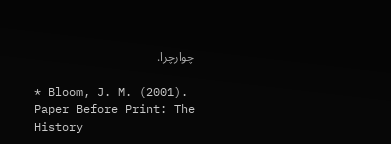چوارچرا.

* Bloom, J. M. (2001). Paper Before Print: The History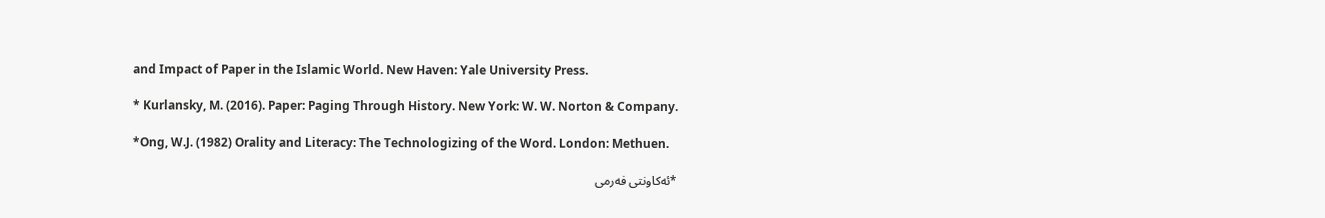and Impact of Paper in the Islamic World. New Haven: Yale University Press.

* Kurlansky, M. (2016). Paper: Paging Through History. New York: W. W. Norton & Company.

*Ong, W.J. (1982) Orality and Literacy: The Technologizing of the Word. London: Methuen.

*ئەکاونتی فەرمی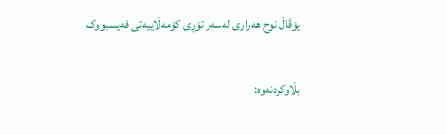یۆڤاڵ نوح هەراری لەسەر تۆڕی کۆمەڵاییەتی فەیسبووک

بڵاوکردنەوە: